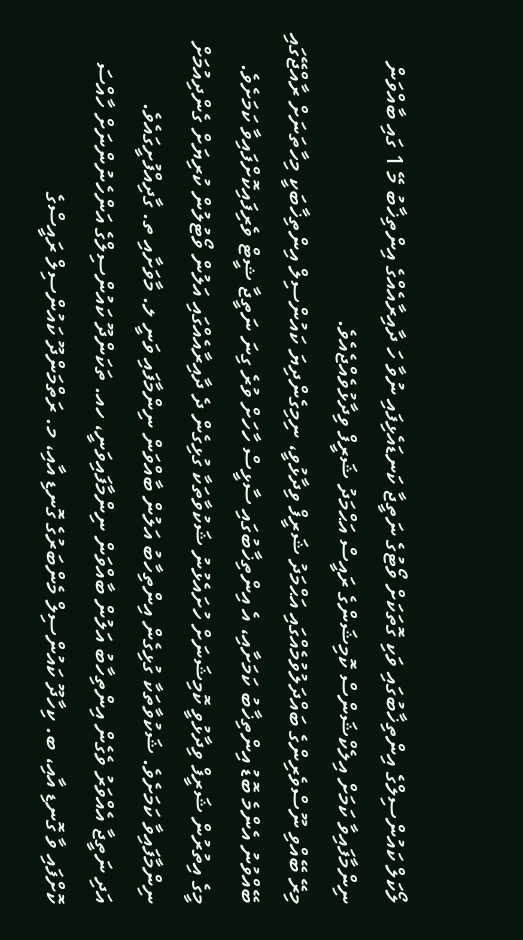ލޯކަލް ކައުންސިލްގެ އިންތިޚާބުގައި ވަކި ގޮތަކަށް ވޯޓުގެ ނަތީޖާ ކަނޑައެޅިފައި ނުވާ ހަ ދާއިރާއެއްގެ އިންތިޚާބު މޭ 1 ގައި ބާއްވަން ނިންމާފައިވާ ކަމަށް އިލެކްޝަންސް ކޮމިޝަންގެ ރައީސް އަޙްމަދު ޝަރީފް ވިދާޅުވެއްޖެއެވެ.
މިރޭ ބޭއްވި ނޫސްވެރިންގެ ބައްދަލުވުމެއްގައި އަޙްމަދު ޝަރީފް ވިދާޅުވީ، ނިމިގެންދިޔަ ކައުންސިލް އިންތިޚާބަކީ މިހާތަނަށް ރާއްޖޭގައި ބޭއްވުނު އެންމެ ބޮޑު އިންތިޚާބު ކަމަށާއި، އެ އިންތިޚާބުގައި ސާޅީސް ހާހަށް ވުރެ ގިނަ ނަތީޖާ ޝީޓް ވެރިފައިކޮށްފައިވާ ކަމަށެވެ.
މީގެ އިތުރުން ޝަރީފް ވިދާޅުވީ ކޮމިޝަނަށް ހުށައެޅުނު ޝަކުވާތަކާ ގުޅިގެން ދެ ދާއިރާއެއްގައި އަލުން ވޯޓުލުން ކުރިޔަށް ގެންދިއުމަށް ނިންމާފައިވާ ކަމަށެވެ. ޝަކުވާތަކާ ގުޅިގެން އިންތިހާބު އަލުން ބާއްވަން ނިންމާފައި ވަނީ ލ. މާވަށާއި ތ. ގާދިއްފުށީގައެވެ.
އަދި ނަތީޖާ އެއްވަރު ވެގެން އިންތިހާބު އަލުން ބާއްވަން ނިންމާފައިވަނީ، ހއ. ތަކަންދޫ ކައުންސިލްގެ އަންހެނުންނަށް ހާއްސަ ކޮށްފައި ވާ ގޮނޑި އާއި، ބ. ކިހާދޫ ކައުންސިލް މެންބަރުގެ ގޮނޑި އާއި، މ. ރަތްމަންދޫ ކައުންސިލް ރައީސްގެ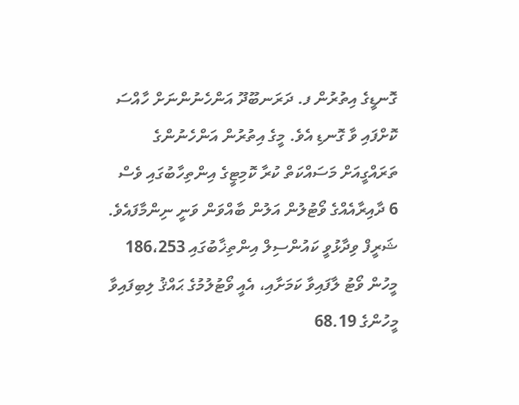ގޮނޑީގެ އިތުރުން ފ. ދަރަނބޫދޫ އަންހެނުންނަށް ހާއްސަ ކޮށްފައި ވާ ގޮނޑި އެވެ. މީގެ އިތުރުން އަންހެނުންގެ ތަރައްގީއަށް މަސައްކަތް ކުރާ ކޮމިޓީގެ އިންތިހާބުގައި ވެސް 6 ދާއިރާއެއްގެ ވޯޓުލުން އަލުން ބާއްވަން ވަނީ ނިންމާފައެވެ.
ޝަރީފް ވިދާޅުވީ ކައުންސިލް އިންތިޚާބުގައި 186،253 މީހުން ވޯޓު ލާފައިވާ ކަމަށާއި، އެއީ ވޯޓުލުމުގެ ޙައްޤު ލިބިފައިވާ މީހުންގެ 68.19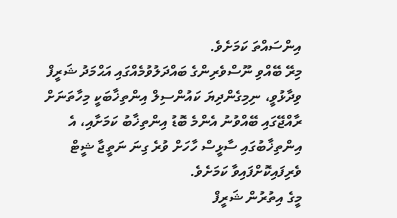އިންސައްތަ ކަމަށެވެ.
މިރޭ ބޭއްވި ނޫސްވެރިންގެ ބައްދަލުވުމެއްގައި އަޙްމަދު ޝަރީފް ވިދާޅުވީ، ނިމިގެންދިޔަ ކައުންސިލް އިންތިޚާބަކީ މިހާތަނަށް ރާއްޖޭގައި ބޭއްވުނު އެންމެ ބޮޑު އިންތިޚާބު ކަމަށާއި، އެ އިންތިޚާބުގައި ސާޅީސް ހާހަށް ވުރެ ގިނަ ނަތީޖާ ޝީޓް ވެރިފައިކޮށްފައިވާ ކަމަށެވެ.
މީގެ އިތުރުން ޝަރީފް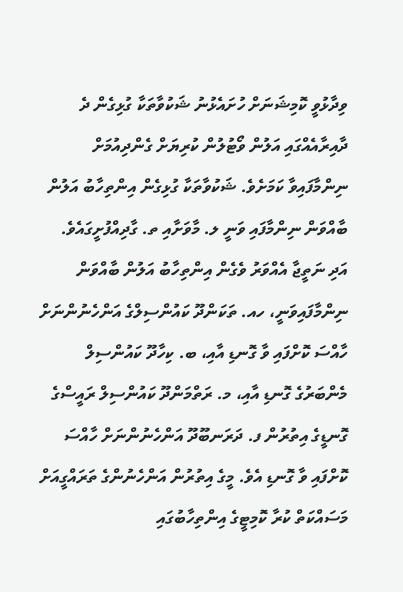ވިދާޅުވީ ކޮމިޝަނަށް ހުށައެޅުނު ޝަކުވާތަކާ ގުޅިގެން ދެ ދާއިރާއެއްގައި އަލުން ވޯޓުލުން ކުރިޔަށް ގެންދިއުމަށް ނިންމާފައިވާ ކަމަށެވެ. ޝަކުވާތަކާ ގުޅިގެން އިންތިހާބު އަލުން ބާއްވަން ނިންމާފައި ވަނީ ލ. މާވަށާއި ތ. ގާދިއްފުށީގައެވެ.
އަދި ނަތީޖާ އެއްވަރު ވެގެން އިންތިހާބު އަލުން ބާއްވަން ނިންމާފައިވަނީ، ހއ. ތަކަންދޫ ކައުންސިލްގެ އަންހެނުންނަށް ހާއްސަ ކޮށްފައި ވާ ގޮނޑި އާއި، ބ. ކިހާދޫ ކައުންސިލް މެންބަރުގެ ގޮނޑި އާއި، މ. ރަތްމަންދޫ ކައުންސިލް ރައީސްގެ ގޮނޑީގެ އިތުރުން ފ. ދަރަނބޫދޫ އަންހެނުންނަށް ހާއްސަ ކޮށްފައި ވާ ގޮނޑި އެވެ. މީގެ އިތުރުން އަންހެނުންގެ ތަރައްގީއަށް މަސައްކަތް ކުރާ ކޮމިޓީގެ އިންތިހާބުގައި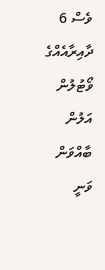ވެސް 6 ދާއިރާއެއްގެ ވޯޓުލުން އަލުން ބާއްވަން ވަނީ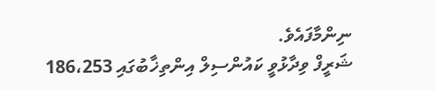ނިންމާފައެވެ.
ޝަރީފް ވިދާޅުވީ ކައުންސިލް އިންތިޚާބުގައި 186،253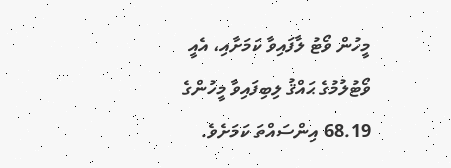މީހުން ވޯޓު ލާފައިވާ ކަމަށާއި، އެއީ ވޯޓުލުމުގެ ޙައްޤު ލިބިފައިވާ މީހުންގެ 68.19 އިންސައްތަ ކަމަށެވެ.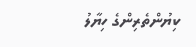ކިޔުންތެރިންގެ ހިޔާލު